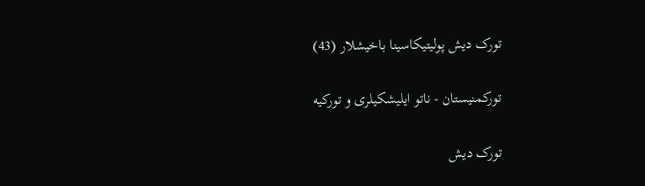تورک دیش پولیتیکاسینا باخیشلار (43)

تورکمنیستان - ناتو ایلیشکیلری و تورکیه

تورک دیش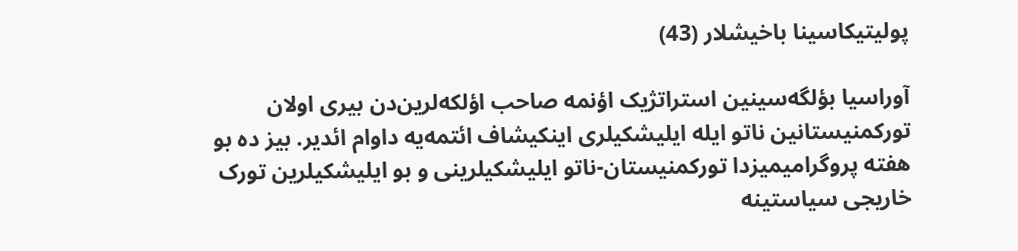پولیتیکاسینا باخیشلار (43)

آوراسیا بؤلگه‌سینین استراتژیک اؤنمه صاحب اؤلکه‌لرین‌دن بیری اولان تورکمنیستانین ناتو ایله ایلیشکیلری اینکیشاف ائتمه‌یه داوام ائدیر. بیز ده بو هفته پروگرامیمیزدا تورکمنیستان-ناتو ایلیشکیلرینی و بو ایلیشکیلرین تورک خاریجی سیاستینه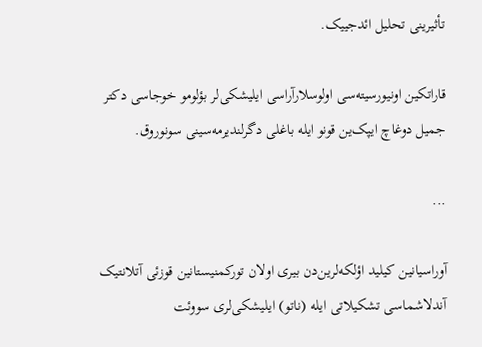تأثیرینی تحلیل ائدجییک.

قاراتکین اونیورسیته‌سی اولوسلارآراسی ایلیشکی‌لر بؤلومو خوجاسی دکتر جمیل دوغاچ ایپک‌ین قونو ایله باغلی دگرلندیرمه‌سینی سونوروق.

...

آوراسیانین کیلید اؤلکه‌لرین‌دن بیری اولان تورکمنیستانین قوزئی آتلانتیک آندلاشماسی تشکیلاتی ایله (ناتو) ایلیشکی‌لری سووئت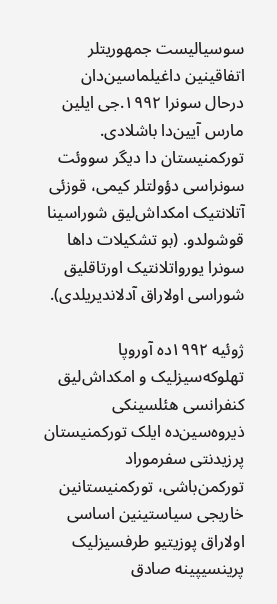سوسیالیست جمهوریتلر اتفاقینین داغیلماسین‌دان درحال سونرا ۱۹۹۲.جی ایلین مارس آیین‌دا باشلادی. تورکمنیستان دا دیگر سووئت سونراسی دؤولتلر کیمی، قوزئی آتلانتیک امکداش‌لیق شوراسینا قوشولدو. (بو تشکیلات داها سونرا یورواتلانتیک اورتاقلیق شوراسی اولاراق آدلاندیریلدی).

ژوئیه ۱۹۹۲ده آوروپا تهلوکه‌سیزلیک و امکداش‌لیق کنفرانسی هئلسینکی ذیروه‌سین‌ده ایلک تورکمنیستان پرزیدنتی سفرموراد تورکمن‌باشی، تورکمنیستانین خاریجی سیاستینین اساسی اولاراق پوزیتیو طرفسیز‌لیک پرینسیپینه صادق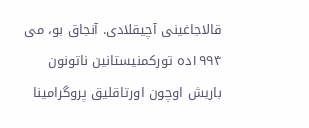قالاجاغینی آچیقلادی. آنجاق بو، می ۱۹۹۴ده تورکمنیستانین ناتونون باریش اوچون اورتاقلیق پروگرامینا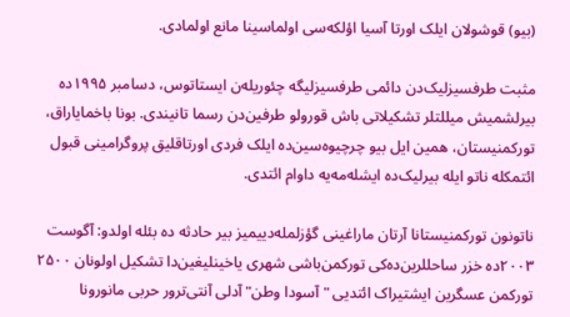(بیو) قوشولان ایلک اورتا آسیا اؤلکه‌سی اولماسینا مانع اولمادی.

مثبت طرفسیزلیک‌دن دائمی طرفسیزلیگه چئوریله‌ن ایستاتوس، دسامبر ۱۹۹۵ده بیرلشمیش میللتلر تشکیلاتی باش قورولو طرفین‌دن رسما تانیندی. بونا باخمایاراق، تورکمنیستان، همین ایل بیو چرچیوه‌سین‌ده ایلک فردی اورتاقلیق پروگرامینی قبول ائتمکله ناتو ایله بیرلیک‌ده ایشله‌مه‌یه داوام ائتدی.

ناتونون تورکمنیستانا آرتان ماراغینی گؤزلمله‌دییمیز بیر حادثه ده بئله اولدو: آگوست ۲۰۰۳ده خزر ساحللرین‌ده‌کی تورکمن‌باشی شهری یاخینلیغین‌دا تشکیل اولونان ۲۵۰۰ تورکمن عسگرین ایشتیراک ائتدیی "آسودا وطن" آدلی آنتی‌ترور حربی مانورونا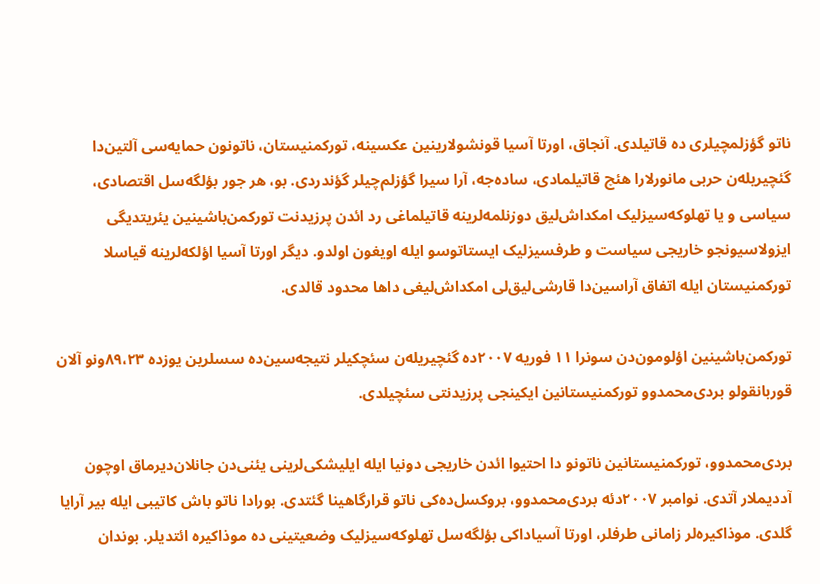ناتو گؤزلمچیلری ده قاتیلدی. آنجاق، اورتا آسیا قونشولارینین عکسینه، تورکمنیستان، ناتونون حمایه‌سی آلتین‌دا گئچیریله‌ن حربی مانورلارا هئچ قاتیلمادی، ساده‌جه، آرا سیرا گؤزلم‌چیلر گؤندردی. بو، هر جور بؤلگه‌سل اقتصادی، سیاسی و یا تهلوکه‌سیزلیک امکداش‌لیق دوزنلمه‌لرینه قاتیلماغی رد ائد‌ن پرزیدنت تورکمن‌باشینین یئریتدیگی ایزولاسیونجو خاریجی سیاست و طرفسیز‌لیک ایستاتوسو ایله اویغون اولدو. دیگر اورتا آسیا اؤلکه‌لرینه قیاسلا تورکمنیستان ایله اتفاق آراسین‌دا قارشی‌لیق‌لی امکداش‌لیغی داها محدود قالدی.

تورکمن‌باشینین اؤلومون‌دن سونرا ۱۱ فوریه ۲۰۰۷ده گئچیریله‌ن سئچکیلر نتیجه‌سین‌ده سسلرین یوزده ۸۹،۲۳ونو آلان قوربانقولو بردی‌محمدوو تورکمنیستانین ایکینجی پرزیدنتی سئچیلدی.

بردی‌محمدوو، تورکمنیستانین ناتونو دا احتیوا ائد‌ن خاریجی دونیا ایله ایلیشکی‌لرینی یئنی‌دن جانلان‌دیرماق اوچون آددیملار آتدی. نوامبر ۲۰۰۷دئه بردی‌محمدوو، بروکسل‌ده‌کی ناتو قرارگاهینا گئتدی. بورادا ناتو باش کاتیبی ایله بیر آرایا گلدی. موذاکیره‌لر زامانی طرفلر، اورتا آسیاداکی بؤلگه‌سل تهلوکه‌سیزلیک وضعیتینی ده موذاکیره ائتدیلر. بوندان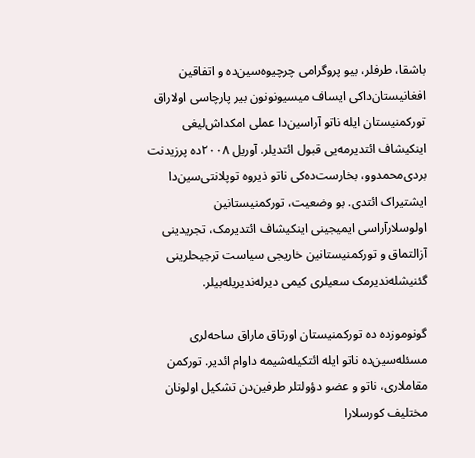باشقا، طرفلر، بیو پروگرامی چرچیوه‌سین‌ده و اتفاقین افغانیستان‌داکی ایساف میسیونونون بیر پارچا‌سی اولاراق تورکمنیستان ایله ناتو آراسین‌دا عملی امکداش‌لیغی اینکیشاف ائتدیرمه‌یی قبول ائتدیلر. آوریل ۲۰۰۸ده پرزیدنت بردی‌محمدوو، بخارست‌ده‌کی ناتو ذیروه توپلانتی‌سین‌دا ایشتیراک ائتدی. بو وضعیت، تورکمنیستانین اولوسلارآراسی ایمیجینی اینکیشاف ائتدیرمک، تجریدینی آزالتماق و تورکمنیستانین خاریجی سیاست ترجیحلرینی گئنیشله‌ندیرمک سعیلری کیمی دیرله‌ندیریله‌بیلر.

گونوموزده ده تورکمنیستان اورتاق ماراق ساحه‌لری مسئله‌سین‌ده ناتو ایله ائتکیله‌شیمه داوام ائدیر. تورکمن مقاملاری، ناتو و عضو دؤولتلر طرفین‌دن تشکیل اولونان مختلیف کورسلارا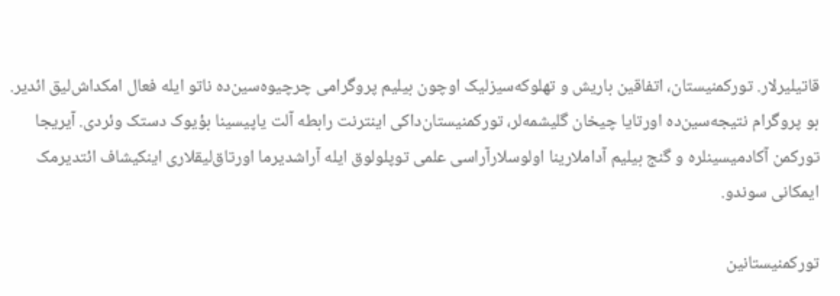قاتیلیرلار. تورکمنیستان، اتفاقین باریش و تهلوکه‌سیزلیک اوچون بیلیم پروگرامی چرچیوه‌سین‌ده ناتو ایله فعال امکداش‌لیق ائدیر. بو پروگرام نتیجه‌سین‌ده اورتایا چیخان گلیشمه‌لر، تورکمنیستان‌داکی اینترنت رابطه آلت یاپیسینا بؤیوک دستک وئردی. آیریجا تورکمن آکادمیسینلره و گنج بیلیم آداملارینا اولوسلارآراسی علمی توپلولوق ایله آراشدیرما اورتاق‌لیقلاری اینکیشاف ائتدیرمک ایمکانی سوندو.

تورکمنیستانین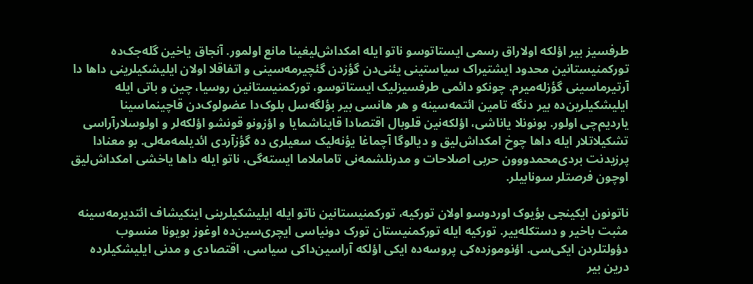طرفسیز بیر اؤلکه اولاراق رسمی ایستاتوسو ناتو ایله امکداش‌لیغینا مانع اولمور. آنجاق یاخین گله‌جک‌ده تورکمنیستانین محدود ایشتیراک سیاستینی یئنی‌دن گؤزدن گئچیرمه‌سینی و اتفاقلا اولان ایلیشکیلرینی داها دا آرتیرماسینی گؤزله‌میرم. چونکو دائمی طرفسیز‌لیک ایستاتوسو، تورکمنیستانین روسیا، چین و باتی ایله ایلیشکیلرین‌ده بیر دنگه تامین ائتمه‌سینه و هر هانسی بیر بؤلگه‌سل بلوک‌دا عضولوک‌دن قاچینماسینا یاردیم‌چی اولور. بونونلا یاناشی، اؤلکه‌نین قلوبال اقتصادا قایناشمایا و اؤزونو قونشو اؤلکه‌لر و اولوسلارآراسی تشکیلاتلار ایله داها چوخ امکداش‌لیق و دیالوگا آچماغا یؤنه‌لیک سعیلری ده گؤزآردی ائدیلمه‌مه‌لی. بو معنادا پرزیدنت بردی‌محمدووون حربی اصلاحات و مدرنلشمه‌نی تاماملاما ایسته‌گی، ناتو ایله داها یاخشی امکداش‌لیق اوچون فرصتلر سونابیلر.

ناتونون ایکینجی بؤیوک اوردوسو اولان تورکیه، تورکمنیستانین ناتو ایله ایلیشکیلرینی اینکیشاف ائتدیرمه‌سینه مثبت باخیر و دستکله‌ییر. تورکیه ایله تورکمنیستان تورک دونیاسی ایچری‌سین‌ده اوغوز بویونا منسوب دؤولتلردن ایکی‌سی. اؤنوموزده‌کی پروسه‌ده ایکی اؤلکه آراسین‌داکی سیاسی، اقتصادی و مد‌نی ایلیشکیلرده درین بیر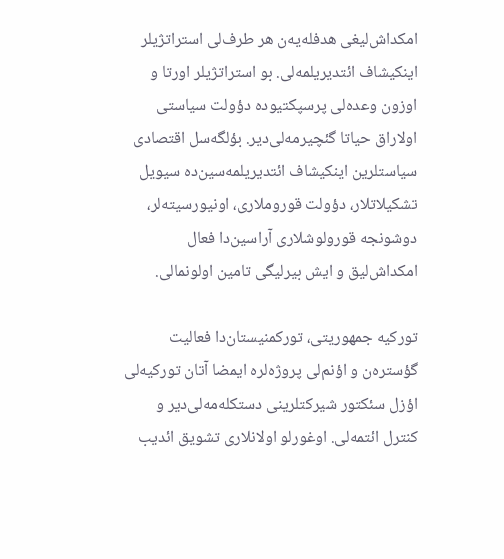امکداش‌لیغی هدفله‌یه‌ن هر طرف‌لی استراتژیلر اینکیشاف ائتدیریلمه‌لی. بو استراتژیلر اورتا و اوزون وعده‌لی پرسپکتیوده دؤولت سیاستی اولاراق حیاتا گئچیرمه‌لی‌دیر. بؤلگه‌سل اقتصادی سیاستلرین اینکیشاف ائتدیریلمه‌سین‌ده سیویل تشکیلاتلار، دؤولت قوروملاری، اونیورسیته‌لر، دوشونجه قورولوشلاری آراسین‌دا فعال امکداش‌لیق و ایش بیرلیگی تامین اولونمالی.

تورکیه جمهوریتی، تورکمنیستان‌دا فعالیت گؤستره‌ن و اؤنم‌لی پروژه‌لره ایمضا آتان تورکیه‌لی اؤزل سئکتور شیرکتلرینی دستکله‌مه‌لی‌دیر و کنترل ائتمه‌لی. اوغورلو اولانلاری تشویق ائدیب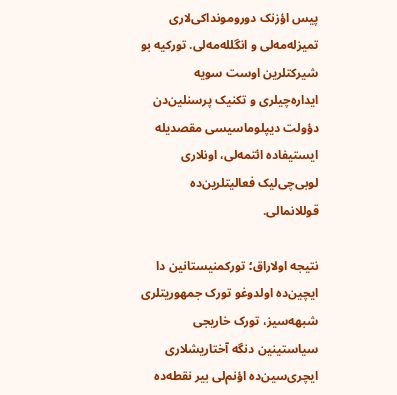پیس اؤزنک دورومونداکی‌لاری تمیزله‌مه‌لی و انگلله‌مه‌لی. تورکیه بو شیرکتلرین اوست سویه ایداره‌چیلری و تکنیک پرسنلین‌دن دؤولت دیپلوماسیسی مقصدیله ایستیفاده ائتمه‌لی، اونلاری لوبی‌چی‌لیک فعالیتلرین‌ده قوللانمالی.

نتیجه اولاراق؛ تورکمنیستانین دا ایچین‌ده اولدوغو تورک جمهوریتلری شبهه‌سیز، تورک خاریجی سیاستینین دنگه آختاریشلاری ایچری‌سین‌ده اؤنم‌لی بیر نقطه‌ده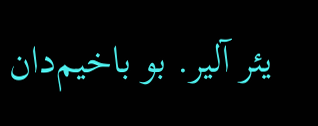یئر آلیر. بو باخیم‌دان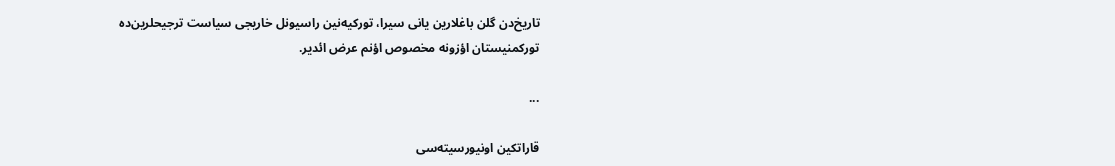تاریخ‌دن گلن باغلارین یانی سیرا، تورکیه‌نین راسیونل خاریجی سیاست ترجیحلرین‌ده تورکمنیستان اؤزونه مخصوص اؤنم عرض ائدیر.

...

قاراتکین اونیورسیته‌سی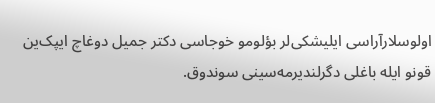اولوسلارآراسی ایلیشکی‌لر بؤلومو خوجاسی دکتر جمیل دوغاچ ایپک‌ین قونو ایله باغلی دگرلندیرمه‌سینی سوندوق.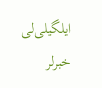ایلگیلی‌لی خبرلر